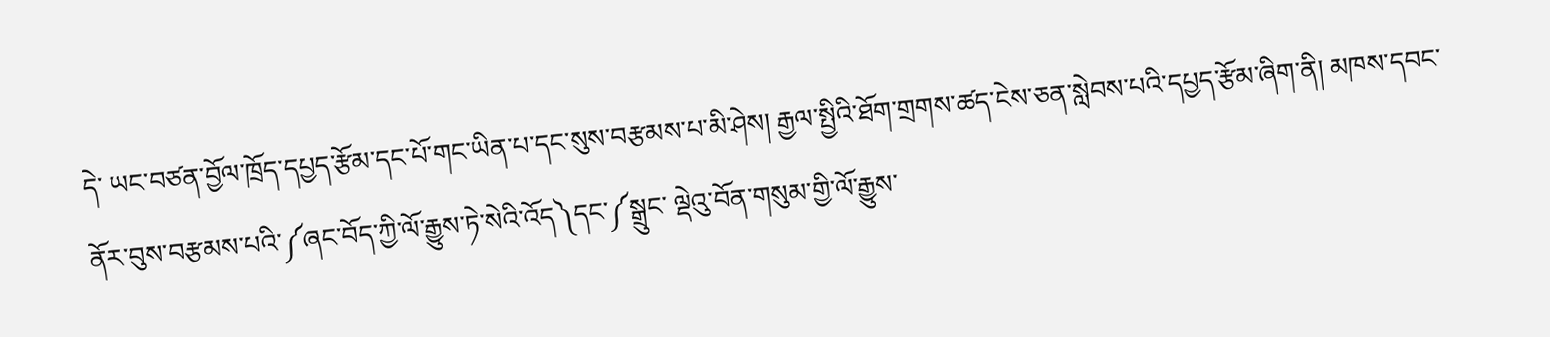དེ་ ཡང་བཙན་བྱོལ་ཁྲོད་དཔྱད་རྩོམ་དང་པོ་གང་ཡིན་པ་དང་སུས་བརྩམས་པ་མི་ཤེས། རྒྱལ་སྤྱིའི་ཐོག་གྲགས་ཚད་ངེས་ཅན་སླེབས་པའི་དཔྱད་རྩོམ་ཞིག་ནི། མཁས་དབང་ནོར་བུས་བརྩམས་པའི་༼ཞང་བོད་ཀྱི་ལོ་རྒྱུས་ཏེ་སེའི་འོད༽དང་༼སྒྲུང་ ལྡེའུ་བོན་གསུམ་གྱི་ལོ་རྒྱུས་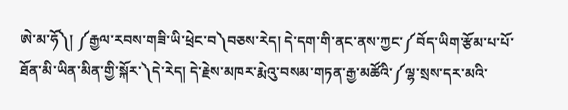ཨེ་མ་ཧོ༽། ༼རྒྱལ་རབས་གཟི་ཡི་ཕྲེང་བ༽བཅས་རེད། དེ་དག་གི་ནང་ནས་ཀྱང་༼བོད་ཡིག་རྩོམ་པ་པོ་ཐོན་མི་ཡིན་མིན་གྱི་སྐོར་༽དེ་རེད། དེ་རྗེས་མཁར་རྨེའུ་བསམ་གཏན་རྒྱ་མཚོའི་༼ལྷ་སྲས་དར་མའི་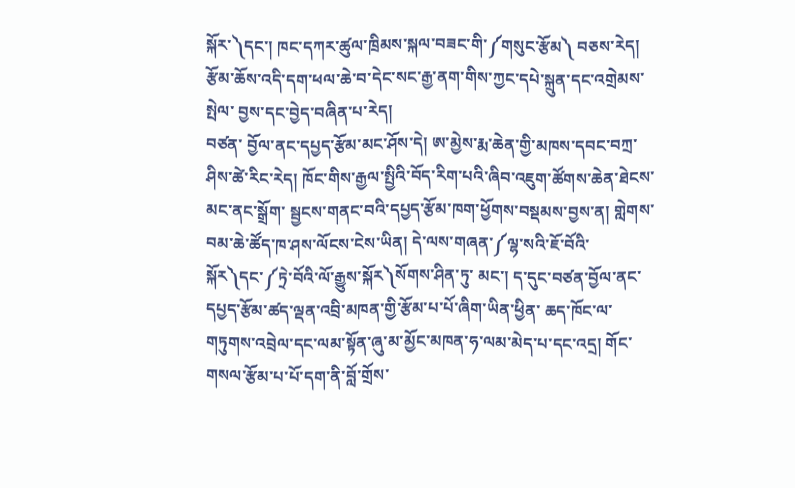སྐོར་༽དང་། ཁང་དཀར་ཚུལ་ཁྲིམས་སྐལ་བཟང་གི་༼གསུང་རྩོམ༽ བཅས་རེད། རྩོམ་ཆོས་འདི་དག་ཕལ་ཆེ་བ་དེང་སང་རྒྱ་ནག་གིས་ཀྱང་དཔེ་སྐྲུན་དང་འགྲེམས་སྤེལ་ བྱས་དང་བྱེད་བཞིན་པ་རེད།
བཙན་ བྱོལ་ནང་དཔྱད་རྩོམ་མང་ཤོས་དེ། ཨ་མྱེས་རྨ་ཆེན་གྱི་མཁས་དབང་བཀྲ་ཤིས་ཚེ་རིང་རེད། ཁོང་གིས་རྒྱལ་སྤྱིའི་བོད་རིག་པའི་ཞིབ་འཇུག་ཚོགས་ཆེན་ཐེངས་མང་ནང་སྒྲོག་ སྦྱངས་གནང་བའི་དཔྱད་རྩོམ་ཁག་ཕྱོགས་བསྡམས་བྱས་ན། གླེགས་བམ་ཆེ་ཚོད་ཁ་ཤས་ལོངས་ངེས་ཡིན། དེ་ལས་གཞན་༼ལྷ་སའི་ཇོ་བོའི་སྐོར༽དང་༼ཏྲེ་བོའི་ལོ་རྒྱུས་སྐོར༽སོགས་ཤིན་ཏུ་ མང་། ད་དུང་བཙན་བྱོལ་ནང་དཔྱད་རྩོམ་ཚད་ལྡན་འབྲི་མཁན་གྱི་རྩོམ་པ་པོ་ཞིག་ཡིན་ཕྱིན་ ཆད་ཁོང་ལ་གཏུགས་འབྲེལ་དང་ལམ་སྟོན་ཞུ་མ་མྱོང་མཁན་ཧ་ལམ་མེད་པ་དང་འདྲ། གོང་གསལ་རྩོམ་པ་པོ་དག་ནི་བློ་གྲོས་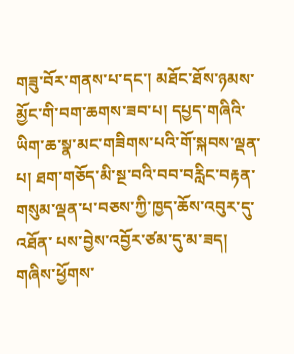གཟུ་བོར་གནས་པ་དང་། མཐོང་ཐོས་ཉམས་མྱོང་གི་བག་ཆགས་ཟབ་པ། དཔྱད་གཞིའི་ཡིག་ཆ་སྣ་མང་གཟིགས་པའི་གོ་སྐབས་ལྡན་པ། ཐག་གཅོད་མི་སྔ་བའི་བབ་བརླིང་བརྟན་གསུམ་ལྡན་པ་བཅས་ཀྱི་ཁྱད་ཆོས་འབུར་དུ་འཐོན་ པས་བྱེས་འབྱོར་ཙམ་དུ་མ་ཟད། གཞིས་ཕྱོགས་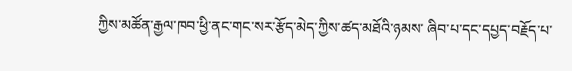ཀྱིས་མཚོན་རྒྱལ་ཁབ་ཕྱི་ནང་གང་སར་རྩོད་མེད་ཀྱིས་ཚད་མཐོའི་ཉམས་ ཞིབ་པ་དང་དཔྱད་བརྗོད་པ་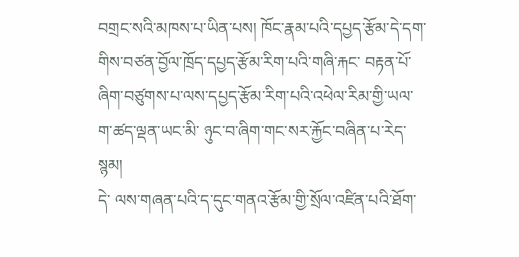བགྲང་སའི་མཁས་པ་ཡིན་པས། ཁོང་རྣམ་པའི་དཔྱད་རྩོམ་དེ་དག་གིས་བཙན་བྱོལ་ཁྲོད་དཔྱད་རྩོམ་རིག་པའི་གཞི་རྐང་ བརྟན་པོ་ཞིག་བཙུགས་པ་ལས་དཔྱད་རྩོམ་རིག་པའི་འཕེལ་རིམ་གྱི་ཡལ་ག་ཚད་ལྡན་ཡང་མི་ ཉུང་བ་ཞིག་གང་སར་རྐྱོང་བཞིན་པ་རེད་སྙམ།
དེ་ ལས་གཞན་པའི་ད་དུང་གནའ་རྩོམ་གྱི་སྲོལ་འཛིན་པའི་ཐོག་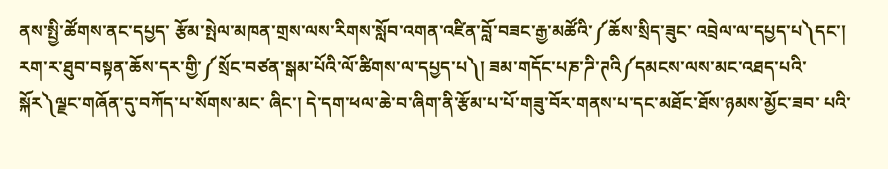ནས་སྤྱི་ཚོགས་ནང་དཔྱད་ རྩོམ་སྤེལ་མཁན་གྲས་ལས་རིགས་སློབ་འགན་འཛིན་བློ་བཟང་རྒྱ་མཚོའི་༼ཆོས་སྲིད་ཟུང་ འབྲེལ་ལ་དཔྱད་པ༽དང་། རག་ར་ཐུབ་བསྟན་ཆོས་དར་གྱི་༼སྲོང་བཙན་སྒམ་པོའི་ལོ་ཚིགས་ལ་དཔྱད་པ༽། ཟམ་གདོང་པཎ་ཌི་ཊའི༼དམངས་ལས་མང་འཐད་པའི་སྐོར༽ལྗང་གཞོན་དུ་བཀོད་པ་སོགས་མང་ ཞིང་། དེ་དག་ཕལ་ཆེ་བ་ཞིག་ནི་རྩོམ་པ་པོ་གཟུ་བོར་གནས་པ་དང་མཐོང་ཐོས་ཉམས་མྱོང་ཟབ་ པའི་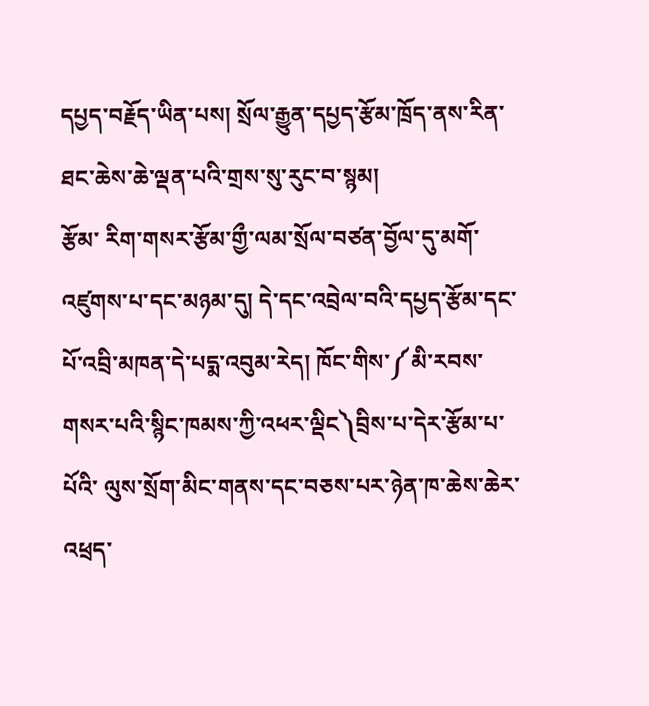དཔྱད་བརྗོད་ཡིན་པས། སྲོལ་རྒྱུན་དཔྱད་རྩོམ་ཁྲོད་ནས་རིན་ཐང་ཆེས་ཆེ་ལྡན་པའི་གྲས་སུ་རུང་བ་སྙམ།
རྩོམ་ རིག་གསར་རྩོམ་གྱྀ་ལམ་སྲོལ་བཙན་བྱོལ་དུ་མགོ་འཛུགས་པ་དང་མཉམ་དུ། དེ་དང་འབྲེལ་བའི་དཔྱད་རྩོམ་དང་པོ་འབྲི་མཁན་དེ་པདྨ་འབུམ་རེད། ཁོང་གིས་༼མི་རབས་གསར་པའི་སྙིང་ཁམས་ཀྱི་འཕར་ལྡིང༽བྲིས་པ་དེར་རྩོམ་པ་པོའི་ ལུས་སྲོག་མིང་གནས་དང་བཅས་པར་ཉེན་ཁ་ཆེས་ཆེར་འཕྲད་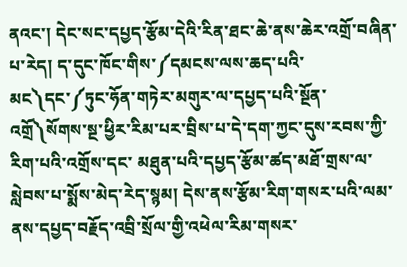ནའང་། དེང་སང་དཔྱད་རྩོམ་དེའི་རིན་ཐང་ཆེ་ནས་ཆེར་འགྲོ་བཞིན་པ་རེད། ད་དུང་ཁོང་གིས་༼དམངས་ལས་ཆད་པའི་མང༽དང་༼ཏུང་ཧོན་གཏེར་མགུར་ལ་དཔྱད་པའི་སྔོན་ འགྲོ༽སོགས་སྔ་ཕྱིར་རིམ་པར་བྲིས་པ་དེ་དག་ཀྱང་དུས་རབས་ཀྱི་རིག་པའི་འགྲོས་དང་ མཐུན་པའི་དཔྱད་རྩོམ་ཚད་མཐོ་གྲས་ལ་སླེབས་པ་སྨོས་མེད་རེད་སྙམ། དེས་ནས་རྩོམ་རིག་གསར་པའི་ལམ་ནས་དཔྱད་བརྗོད་འབྲི་སྲོལ་གྱི་འཕེལ་རིམ་གསར་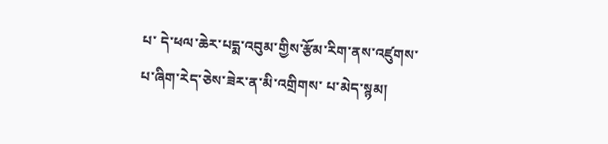པ་ དེ་ཕལ་ཆེར་པདྨ་འབུམ་གྱིས་རྩོམ་རིག་ནས་འཛུགས་པ་ཞིག་རེད་ཅེས་ཟེར་ན་མི་འགྲིགས་ པ་མེད་སྙམ།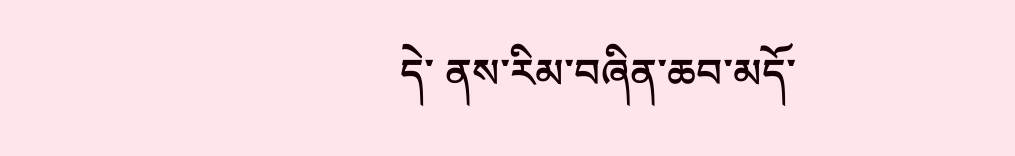དེ་ ནས་རིམ་བཞིན་ཆབ་མདོ་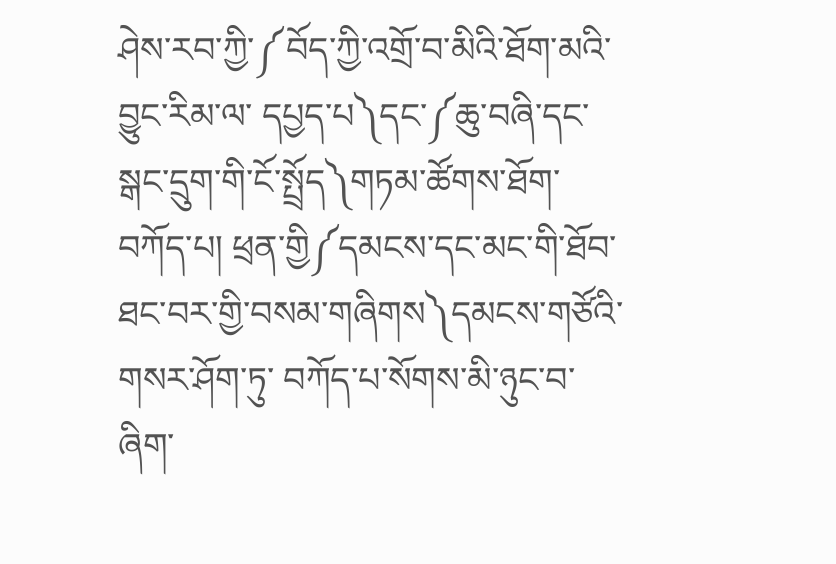ཤེས་རབ་ཀྱི་༼བོད་ཀྱི་འགྲོ་བ་མིའི་ཐོག་མའི་བྱུང་རིམ་ལ་ དཔྱད་པ༽དང་༼ཆུ་བཞི་དང་སྒང་དྲུག་གི་ངོ་སྤྲོད༽གཏམ་ཚོགས་ཐོག་བཀོད་པ། ཕྲན་གྱི༼དམངས་དང་མང་གི་ཐོབ་ཐང་བར་གྱི་བསམ་གཞིགས༽དམངས་གཙོའི་གསར་ཤོག་ཏུ་ བཀོད་པ་སོགས་མི་ཉུང་བ་ཞིག་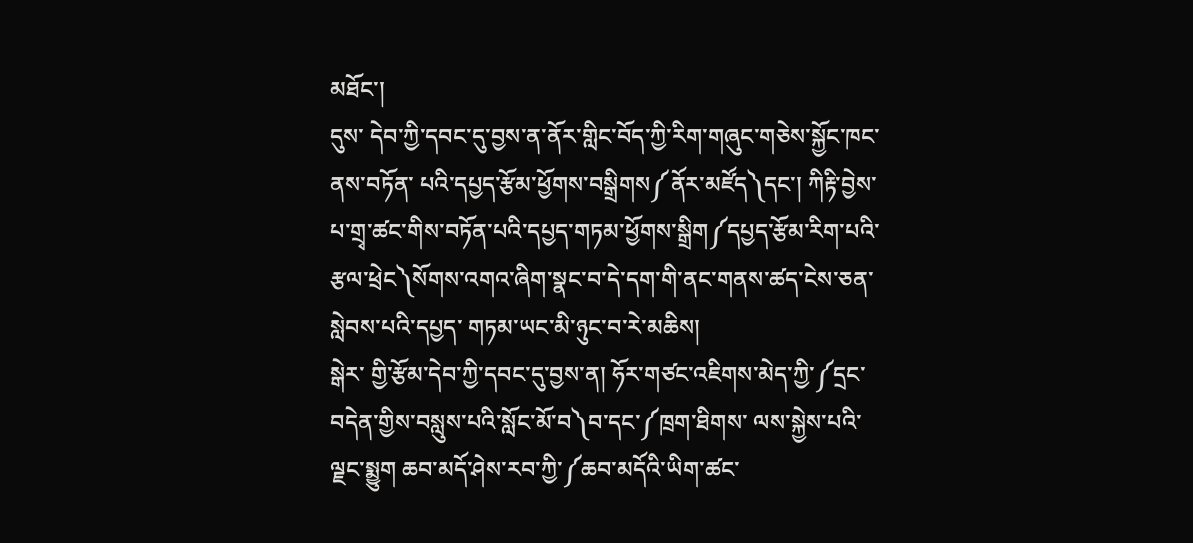མཐོང་།
དུས་ དེབ་ཀྱི་དབང་དུ་བྱས་ན་ནོར་གླིང་བོད་ཀྱི་རིག་གཞུང་གཅེས་སྐྱོང་ཁང་ནས་བཏོན་ པའི་དཔྱད་རྩོམ་ཕྱོགས་བསྒྲིགས༼ནོར་མཛོད༽དང་། ཀིརྟི་བྱེས་པ་གྲྭ་ཚང་གིས་བཏོན་པའི་དཔྱད་གཏམ་ཕྱོགས་སྒྲིག༼དཔྱད་རྩོམ་རིག་པའི་ རྩལ་ཕྲེང༽སོགས་འགའ་ཞིག་སྣང་བ་དེ་དག་གི་ནང་གནས་ཚད་ངེས་ཅན་སླེབས་པའི་དཔྱད་ གཏམ་ཡང་མི་ཉུང་བ་རེ་མཆིས།
སྒེར་ གྱི་རྩོམ་དེབ་ཀྱི་དབང་དུ་བྱས་ན། ཧོར་གཙང་འཇིགས་མེད་ཀྱི་༼དྲང་བདེན་གྱིས་བསླུས་པའི་སློང་མོ་བ༽བ་དང་༼ཁྲག་ཐིགས་ ལས་སྐྱེས་པའི་ལྗང་སྨྱུག ཆབ་མདོ་ཤེས་རབ་ཀྱི་༼ཆབ་མདོའི་ཡིག་ཚང་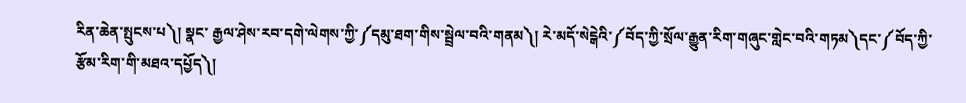རིན་ཆེན་སྤུངས་པ༽། སྣང་ རྒྱལ་ཤེས་རབ་དགེ་ལེགས་ཀྱི་༼དམུ་ཐག་གིས་སྦྲེལ་བའི་གནམ༽། རེ་མདོ་སེངྒེའི་༼བོད་ཀྱི་སྲོལ་རྒྱུན་རིག་གཞུང་གླེང་བའི་གཏམ༽དང་༼བོད་ཀྱི་ རྩོམ་རིག་གི་མཐའ་དཔྱོད༽།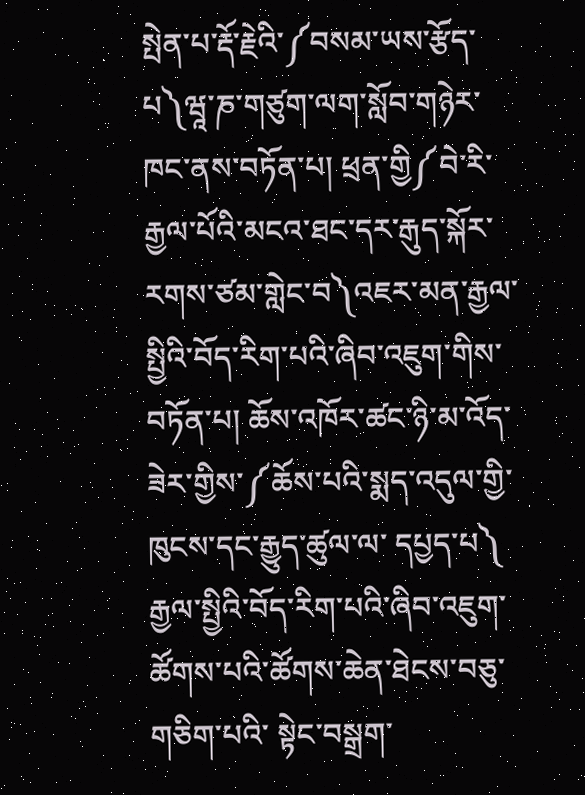སྤེན་པ་རྡོ་རྗེའི་༼བསམ་ཡས་རྩོད་པ༽ཝཱ་ཎ་གཙུག་ལག་སློབ་གཉེར་ཁང་ནས་བཏོན་པ། ཕྲན་གྱི༼བེ་རི་རྒྱལ་པོའི་མངའ་ཐང་དར་རྒུད་སྐོར་རགས་ཙམ་གླེང་བ༽འཇར་མན་རྒྱལ་ སྤྱིའི་བོད་རིག་པའི་ཞིབ་འཇུག་གིས་བཏོན་པ། ཆོས་འཁོར་ཚང་ཉི་མ་འོད་ཟེར་གྱིས་༼ཆོས་པའི་སྨད་འདུལ་གྱི་ཁུངས་དང་རྒྱུད་ཚུལ་ལ་ དཔྱད་པ༽ རྒྱལ་སྤྱིའི་བོད་རིག་པའི་ཞིབ་འཇུག་ཚོགས་པའི་ཚོགས་ཆེན་ཐེངས་བཅུ་གཅིག་པའི་ སྟེང་བསྒྲག་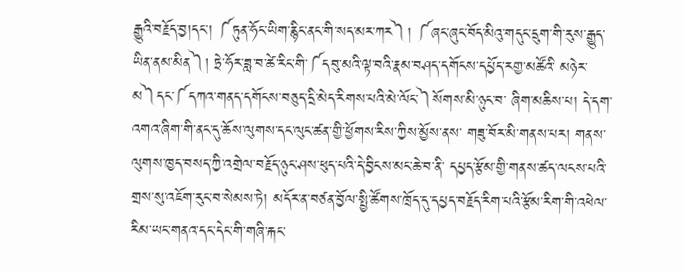རྒྱུའི་བརྗོད་བྱ།དང་། ༼ཏུན་ཧོང་ཡིག་རྙིང་ནང་གི་སད་མར་ཀར༽། ༼ཞང་ཞུང་བོད་མིའུ་གདུང་དྲུག་གི་རུས་རྒྱུད་ཡིན་ནམ་མིན༽། ཏྲེ་ཧོར་ཟླ་བ་ཚེ་རིང་གི་༼དབུ་མའི་ལྟ་བའི་རྣམ་བཤད་དགོངས་དཔྱོད་རགྱ་མཚོའི་ མཉེར་མ༽དང་༼དཀའ་གནད་དགོངས་བཅུད་དྲི་མེད་རིགས་པའི་མེ་ལོང་༽སོགས་མི་ཉུང་བ་ ཞིག་མཆིས་པ། དེ་དག་འགའ་ཞིག་གི་ནང་དུ་ཆོས་ལུགས་དང་ལུང་ཚན་གྱི་ཕྱོགས་རིས་ཀྱིས་མྱོས་ནས་ གཟུ་བོར་མི་གནས་པར། གནས་ལུགས་ཁྱད་བསད་ཀྱི་འགྲེལ་བརྗོད་ཉུང་ཤས་ཕུད་པའི་དེ་བྱིངས་མང་ཆེ་བ་ནི་ དཔྱད་རྩོམ་གྱི་གནས་ཚད་ལངས་པའི་གྲས་སུ་འཇོག་རུང་བ་སེམས་ཏེ། མདོར་ན་བཙན་བྱོལ་སྤྱི་ཚོགས་ཁྲོད་དུ་དཔྱད་བརྗོད་རིག་པའི་རྩོམ་རིག་གི་འཕེལ་ རིམ་ཡང་གནའ་དང་དེང་གི་གཞི་རྐང་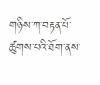གཉིས་ཀ་བརྟན་པོ་ཚུགས་པའི་ཐོག་ནས་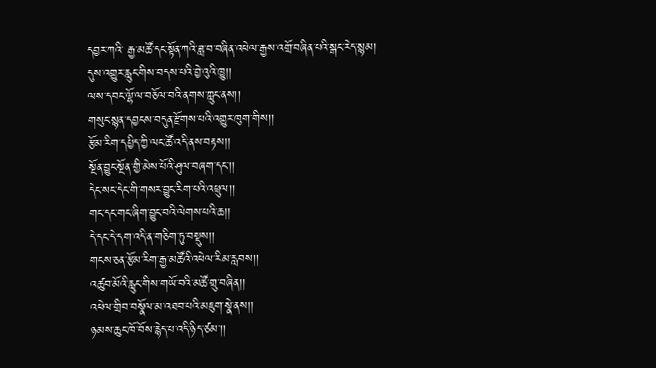དབྱར་ཀའི་ རྒྱ་མཚོ་དང་སྟོན་ཀའི་ཟླ་བ་བཞིན་འཕེལ་རྒྱས་འགྲོ་བཞིན་པའི་སྒང་རེད་སྙམ།
དུས་འགྱུར་རླུང་གིས་བདས་པའི་བྱེ་འུའི་ཁྱུ།།
ལས་དབང་ལྷོ་ལ་བཅོལ་བའི་ནགས་ཀླུང་ནས།།
གསུང་སྙན་དབྱངས་བདུན་རྫོགས་པའི་འགྱུར་ཁུག་གིས།།
རྩོམ་རིག་དཔྱིད་ཀྱི་ལང་ཚོ་འདི་ནས་བརྟས།།
སྔོན་བྱུང་སྔོན་གྱི་མེས་པོའི་ཤུལ་བཞག་དང་།།
དེང་སང་དེང་གི་གསར་བྱུང་རིག་པའི་འཕྲུལ།།
གང་དང་གང་ཞིག་བྱུང་བའི་ལེགས་པའི་ཆ།།
དེ་དང་དེ་དག་འདི་ན་གཅིག་ཏུ་བསྡུས།།
གངས་ཅན་རྩོམ་རིག་རྒྱ་མཚོའི་འཕེལ་རིམ་རླབས།།
འཚུབ་མོའི་རླུང་གིས་གཡོ་བའི་མཚོ་གྲུ་བཞིན།།
འཕེལ་གྲིབ་བསྣོལ་མ་འཐབ་པའི་མཇུག་སྣེ་ནས།།
ཉམས་ཆུང་ཁོ་བོས་རྙེད་པ་འདི་ཉིད་ཙམ་།།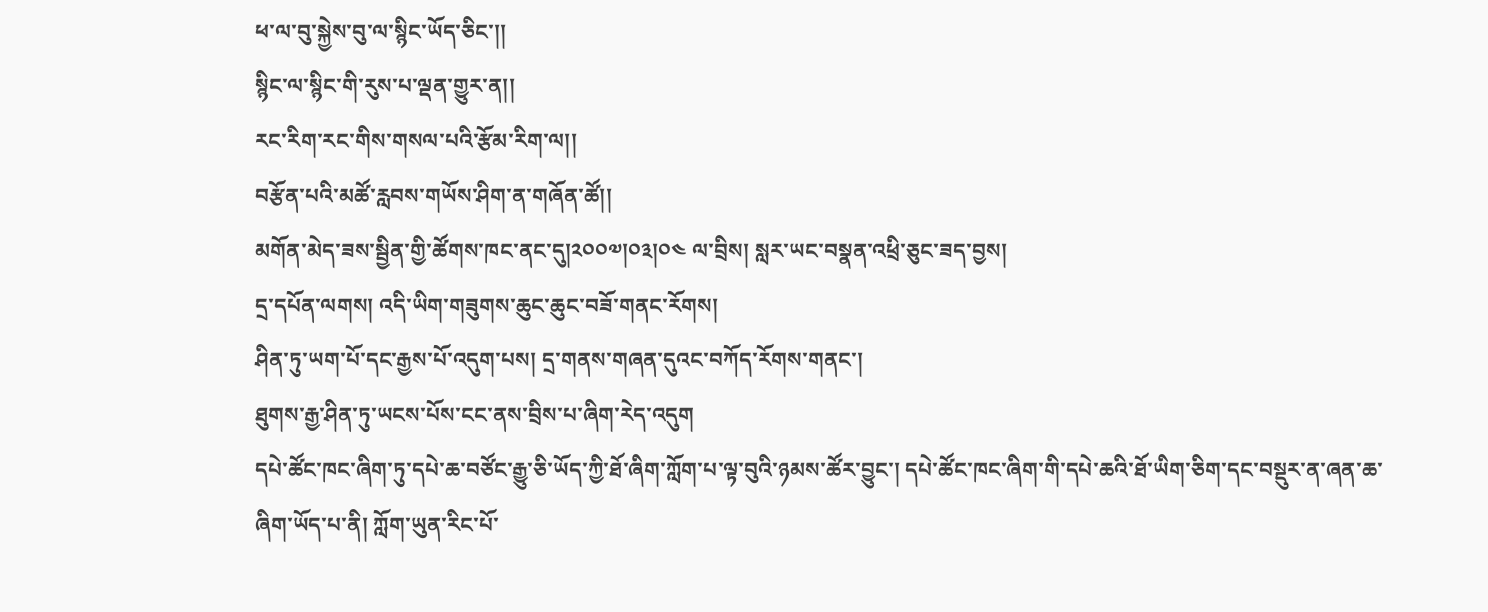ཕ་ལ་བུ་སྐྱེས་བུ་ལ་སྙིང་ཡོད་ཅིང་།།
སྙིང་ལ་སྙིང་གི་རུས་པ་ལྡན་གྱུར་ན།།
རང་རིག་རང་གིས་གསལ་པའི་རྩོམ་རིག་ལ།།
བརྩོན་པའི་མཚོ་རླབས་གཡོས་ཤིག་ན་གཞོན་ཚོ།།
མགོན་མེད་ཟས་སྦྱིན་གྱི་ཚོགས་ཁང་ནང་དུ།༢༠༠༧།༠༣།༠༤ ལ་བྲིས། སླར་ཡང་བསྣན་འཕྲི་ཅུང་ཟད་བྱས།
དྲ་དཔོན་ལགས། འདི་ཡིག་གཟུགས་ཆུང་ཆུང་བཟོ་གནང་རོགས།
ཤིན་ཏུ་ཡག་པོ་དང་རྒྱས་པོ་འདུག་པས། དྲ་གནས་གཞན་དུའང་བཀོད་རོགས་གནང་།
ཐུགས་རྒྱ་ཤིན་ཏུ་ཡངས་པོས་ངང་ནས་བྲིས་པ་ཞིག་རེད་འདུག
དཔེ་ཚོང་ཁང་ཞིག་ཏུ་དཔེ་ཆ་བཙོང་རྒྱུ་ཅི་ཡོད་ཀྱི་ཐོ་ཞིག་ཀློག་པ་ལྟ་བུའི་ཉམས་ཚོར་བྱུང་། དཔེ་ཚོང་ཁང་ཞིག་གི་དཔེ་ཆའི་ཐོ་ཡིག་ཅིག་དང་བསྡུར་ན་ཞན་ཆ་ཞིག་ཡོད་པ་ནི། ཀློག་ཡུན་རིང་པོ་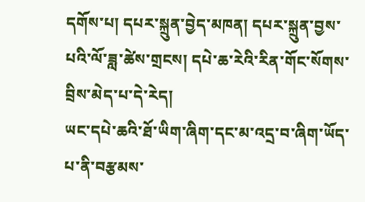དགོས་པ། དཔར་སྐྲུན་བྱེད་མཁན། དཔར་སྐྲུན་བྱས་པའི་ལོ་ཟླ་ཚེས་གྲངས། དཔེ་ཆ་རེའི་རིན་གོང་སོགས་བྲིས་མེད་པ་དེ་རེད།
ཡང་དཔེ་ཆའི་ཐོ་ཡིག་ཞིག་དང་མ་འདྲ་བ་ཞིག་ཡོད་པ་ནི་བརྩམས་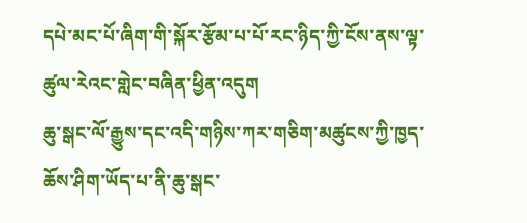དཔེ་མང་པོ་ཞིག་གི་སྐོར་རྩོམ་པ་པོ་རང་ཉིད་ཀྱི་ངོས་ནས་ལྟ་ཚུལ་རེའང་གླེང་བཞིན་ཕྱིན་འདུག
ཆུ་སྒང་ལོ་རྒྱུས་དང་འདི་གཉིས་ཀར་གཅིག་མཚུངས་ཀྱི་ཁྱད་ཆོས་ཤིག་ཡོད་པ་ནི་ཆུ་སྒང་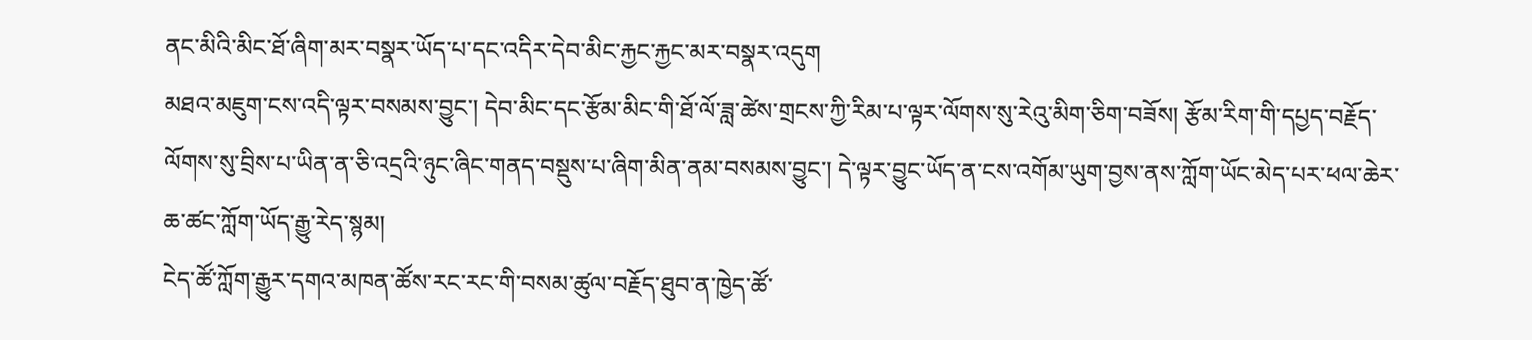ནང་མིའི་མིང་ཐོ་ཞིག་མར་བསྣར་ཡོད་པ་དང་འདིར་དེབ་མིང་རྐྱང་རྐྱང་མར་བསྣར་འདུག
མཐའ་མཇུག་ངས་འདི་ལྟར་བསམས་བྱུང་། དེབ་མིང་དང་རྩོམ་མིང་གི་ཐོ་ལོ་ཟླ་ཚེས་གྲངས་ཀྱི་རིམ་པ་ལྟར་ལོགས་སུ་རེའུ་མིག་ཅིག་བཟོས། རྩོམ་རིག་གི་དཔྱད་བརྗོད་ལོགས་སུ་བྲིས་པ་ཡིན་ན་ཅི་འདྲའི་ཉུང་ཞིང་གནད་བསྡུས་པ་ཞིག་མིན་ནམ་བསམས་བྱུང་། དེ་ལྟར་བྱུང་ཡོད་ན་ངས་འགོམ་ཡུག་བྱས་ནས་ཀློག་ཡོང་མེད་པར་ཕལ་ཆེར་ཆ་ཚང་ཀློག་ཡོད་རྒྱུ་རེད་སྙམ།
ངེད་ཚོ་ཀློག་རྒྱུར་དགའ་མཁན་ཚོས་རང་རང་གི་བསམ་ཚུལ་བརྗོད་ཐུབ་ན་ཁྱེད་ཚོ་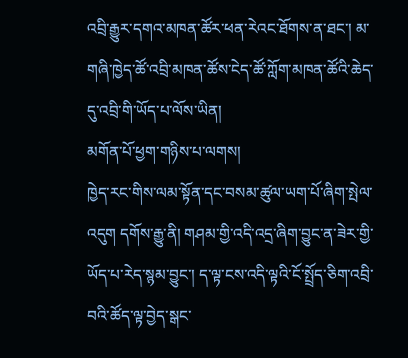འབྲི་རྒྱུར་དགའ་མཁན་ཚོར་ཕན་རེའང་ཐོགས་ན་ཐང་། མ་གཞི་ཁྱེད་ཚོ་འབྲི་མཁན་ཚོས་ངེད་ཚོ་ཀློག་མཁན་ཚོའི་ཆེད་དུ་འབྲི་གི་ཡོད་པ་ལོས་ཡིན།
མགོན་པོ་ཕྱག་གཉིས་པ་ལགས།
ཁྱེད་རང་གིས་ལམ་སྟོན་དང་བསམ་ཚུལ་ཡག་པོ་ཞིག་སྤེལ་འདུག དགོས་རྒྱུ་ནི། གཤམ་གྱི་འདི་འདྲ་ཞིག་བྱུང་ན་ཟེར་གྱི་ཡོད་པ་རེད་སྙམ་བྱུང་། ད་ལྟ་ངས་འདི་ལྟའི་ངོ་སྤྲོད་ཅིག་འབྲི་བའི་ཚོད་ལྟ་བྱེད་སྒང་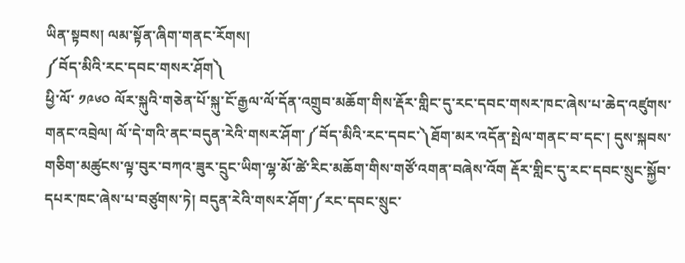ཡིན་སྟབས། ལམ་སྟོན་ཞིག་གནང་རོགས།
༼བོད་མིའི་རང་དབང་གསར་ཤོག༽
ཕྱི་ལོ་ ༡༩༦༠ ལོར་སྐུའི་གཅེན་པོ་སྐུ་ངོ་རྒྱལ་ལོ་དོན་འགྲུབ་མཆོག་གིས་རྡོར་གླིང་དུ་རང་དབང་གསར་ཁང་ཞེས་པ་ཆེད་འཛུགས་གནང་འབྲེལ། ལོ་དེ་གའི་ནང་བདུན་རེའི་གསར་ཤོག་༼བོད་མིའི་རང་དབང་༽ཐོག་མར་འདོན་སྤེལ་གནང་བ་དང་། དུས་སྐབས་གཅིག་མཚུངས་ལྟ་བུར་བཀའ་ཟུར་དྲུང་ཡིག་ལྷ་མོ་ཚེ་རིང་མཆོག་གིས་གཙོ་འགན་བཞེས་འོག རྡོར་གླིང་དུ་རང་དབང་སྲུང་སྐྱོབ་དཔར་ཁང་ཞེས་པ་བཙུགས་ཏེ། བདུན་རེའི་གསར་ཤོག་༼རང་དབང་སྲུང་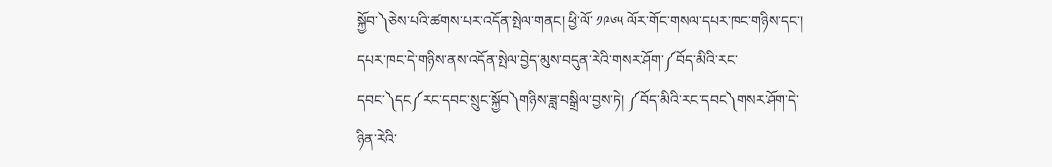སྐྱོབ་༽ཅེས་པའི་ཚགས་པར་འདོན་སྤེལ་གནང། ཕྱི་ལོ་ ༡༩༦༥ ལོར་གོང་གསལ་དཔར་ཁང་གཉིས་དང་། དཔར་ཁང་དེ་གཉིས་ནས་འདོན་སྤེལ་བྱེད་མུས་བདུན་རེའི་གསར་ཤོག་༼བོད་མིའི་རང་དབང་༽དང༼རང་དབང་སྲུང་སྐྱོབ༽གཉིས་ཟླ་བསྒྲིལ་བྱས་ཏེ། ༼བོད་མིའི་རང་དབང༽གསར་ཤོག་དེ་ཉིན་རེའི་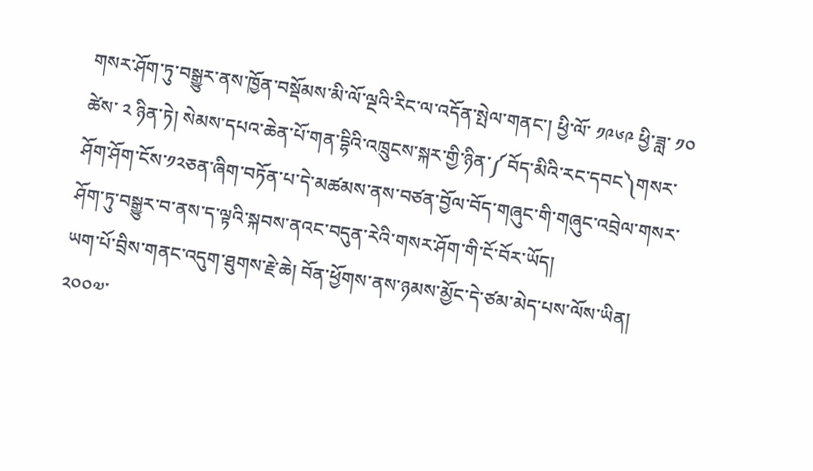གསར་ཤོག་ཏུ་བསྒྱུར་ནས་ཁྱོན་བསྡོམས་མི་ལོ་ལྔའི་རིང་ལ་འདོན་སྤེལ་གནང་། ཕྱི་ལོ་ ༡༩༦༩ ཕྱི་ཟླ་ ༡༠ ཚེས་ ༢ ཉིན་ཏེ། སེམས་དཔའ་ཆེན་པོ་གན་དྷིའི་འཁྲུངས་སྐར་གྱི་ཉིན་༼བོད་མིའི་རང་དབང༽གསར་ཤོག་ཤོག་ངོས་༡༢ཅན་ཞིག་བཏོན་པ་དེ་མཚམས་ནས་བཙན་བྱོལ་བོད་གཞུང་གི་གཞུང་འབྲེལ་གསར་ཤོག་ཏུ་བསྒྱུར་བ་ནས་ད་ལྟའི་སྐབས་ནའང་བདུན་རེའི་གསར་ཤོག་གི་ངོ་བོར་ཡོད།
ཡག་པོ་བྲིས་གནང་འདུག་ཐུགས་རྗེ་ཆེ། བོན་ཕྱོགས་ནས་ཉམས་མྱོང་དེ་ཙམ་མེད་པས་ལོས་ཡིན།
༢༠༠༧་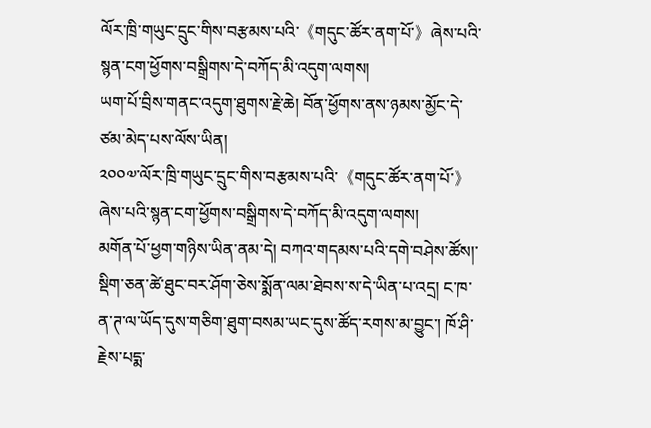ལོར་ཁྲི་གཡུང་དྲུང་གིས་བརྩམས་པའི་《གདུང་ཚོར་ནག་པོ་》ཞེས་པའི་སྙན་ངག་ཕྱོགས་བསྒྲིགས་དེ་བཀོད་མི་འདུག་ལགས།
ཡག་པོ་བྲིས་གནང་འདུག་ཐུགས་རྗེ་ཆེ། བོན་ཕྱོགས་ནས་ཉམས་མྱོང་དེ་ཙམ་མེད་པས་ལོས་ཡིན།
༢༠༠༧་ལོར་ཁྲི་གཡུང་དྲུང་གིས་བརྩམས་པའི་《གདུང་ཚོར་ནག་པོ་》ཞེས་པའི་སྙན་ངག་ཕྱོགས་བསྒྲིགས་དེ་བཀོད་མི་འདུག་ལགས།
མགོན་པོ་ཕྱག་གཉིས་ཡིན་ནམ་དེ། བཀའ་གདམས་པའི་དགེ་བཤེས་ཚོས།་སྡིག་ཅན་ཚེ་ཐུང་བར་ཤོག་ཅེས་སྨོན་ལམ་ཐེབས་ས་དེ་ཡིན་པ་འདྲ། ང་ཁ་ན་ཊ་ལ་ཡོད་དུས་གཅིག་ཐུག་བསམ་ཡང་དུས་ཚོད་རགས་མ་བྱུང་། ཁོ་ཤི་རྗེས་པདྨ་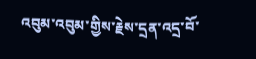འབུམ་འབུམ་གྱིས་རྗེས་དྲན་འདྲ་བོ་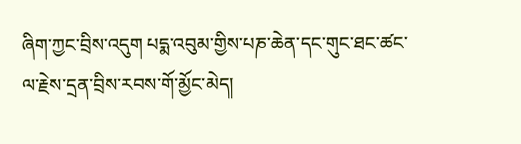ཞིག་ཀྱང་བྲིས་འདུག པདྨ་འབུམ་གྱིས་པཎ་ཆེན་དང་གུང་ཐང་ཚང་ལ་རྗེས་དྲན་བྲིས་རབས་གོ་མྱོང་མེད།